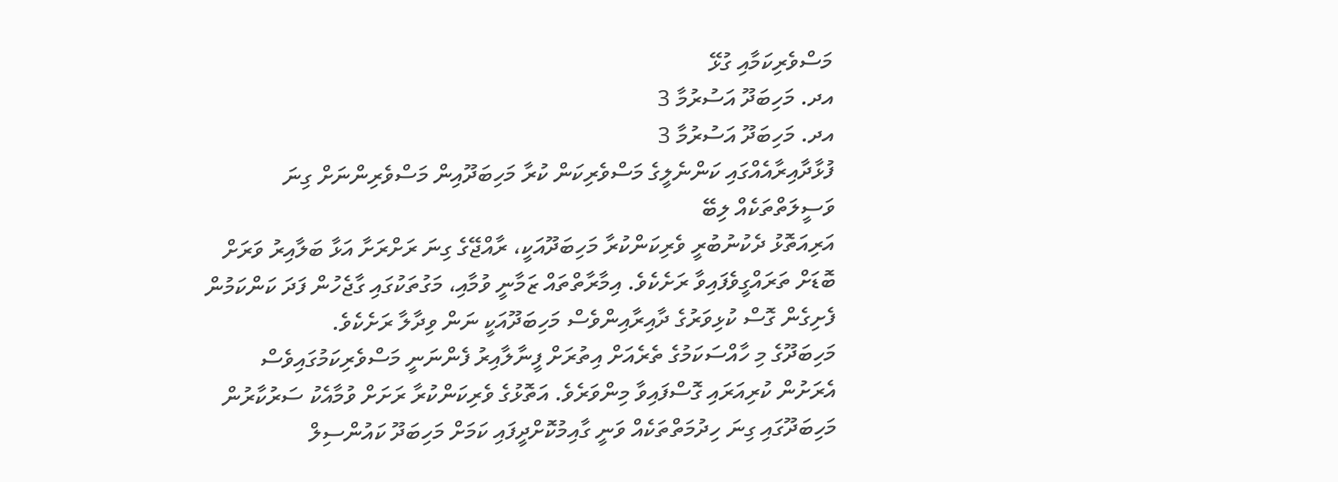މަސްވެރިކަމާއި ގުޅޭ
އދ. މަހިބަދޫ އަސުރުމާ 3
އދ. މަހިބަދޫ އަސުރުމާ 3
ފުޅާދާއިރާއެއްގައި ކަންނެލީގެ މަސްވެރިކަން ކުރާ މަހިބަދޫއިން މަސްވެރިންނަށް ގިނަ ވަސީލަތްތަކެއް ލިބޭ
އަރިއަތޮޅު ދެކުނުބުރީ ވެރިކަންކުރާ މަހިބަދޫއަކީ، ރާއްޖޭގެ ގިނަ ރަށްރަށާ އަޅާ ބަލާއިރު ވަރަށް ބޮޑަށް ތަރައްގީވެފައިވާ ރަށެކެވެ. އިމާރާތްތައް ޒަމާނީ ވުމާއި، މަގުތަކުގައި ގާޖެހުން ފަދަ ކަންކަމުން ފެށިގެން ގޮސް ކުޅިވަރުގެ ދާއިރާއިންވެސް މަހިބަދޫއަކީ ނަން ވިދާލާ ރަށެކެވެ.
މަހިބަދޫގެ މި ހާއްސަކަމުގެ ތެރެއަށް އިތުރަށް ފީނާލާއިރު ފެންނަނީ މަސްވެރިކަމުގައިވެސް އެރަށުން ކުރިއަރައި ގޮސްފައިވާ މިންވަރެވެ. އަތޮޅުގެ ވެރިކަންކުރާ ރަށަށް ވުމާއެކު ސަރުކާރުން މަހިބަދޫގައި ގިނަ ހިދުމަތްތަކެއް ވަނީ ގާއިމުކޮށްދީފައި ކަމަށް މަހިބަދޫ ކައުންސިލް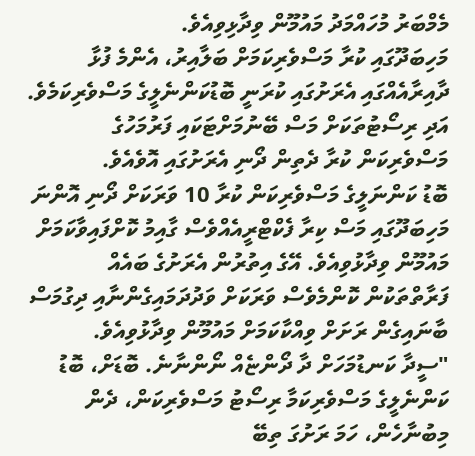މެމްބަރު މުހައްމަދު މައުމޫން ވިދާޅިވިއެވެ.
މަހިބަދޫގައި ކުރާ މަސްވެރިކަމަށް ބަލާއިރު، އެންމެ ފުޅާ ދާއިރާއެއްގައި އެރަށުގައި ކުރަނީ ބޮޑުކަންނެލީގެ މަސްވެރިކަމެވެ. އަދި ރިސޯޓުތަކަށް މަސް ބޭނުމަށްޓަކައި ފަރުމަހުގެ މަސްވެރިކަން ކުރާ ދެތިން ދޯނި އެރަށުގައި އޮވެއެވެ.
ބޮޑު ކަންނަލީގެ މަސްވެރިކަން ކުރާ 10 ވަރަކަށް ދޯނި އޮންނަ މަހިބަދޫގައި މަސް ކިރާ ފެކްޓްރީއެއްވެސް ގާއިމު ކޮށްފައިވާކަމަށް މައުމޫން ވިދާޅުވިއެވެ. އޭގެ އިތުރުން އެރަށުގެ ބައެއް ފަރާތްތަކުން ކޮންމެވެސް ވަރަކަށް ވަދުދަމައިގެންނާއި ދިގުމަސް ބާނައިގެން ރަށަށް ވިއްކާކަމަށް މައުމޫން ވިދާޅުވިއެވެ.
"ސީދާ ކަނޑުމަހަށް ދާ ދޯންޏެއް ނޯންނާނެ. ބޮޑަށް، ބޮޑު ކަންނެލީގެ މަސްވެރިކަމާ ރިސޯޓު މަސްވެރިކަން، ދެން މިބުނާހެން، ހަމަ ރަށުގަ ތިބޭ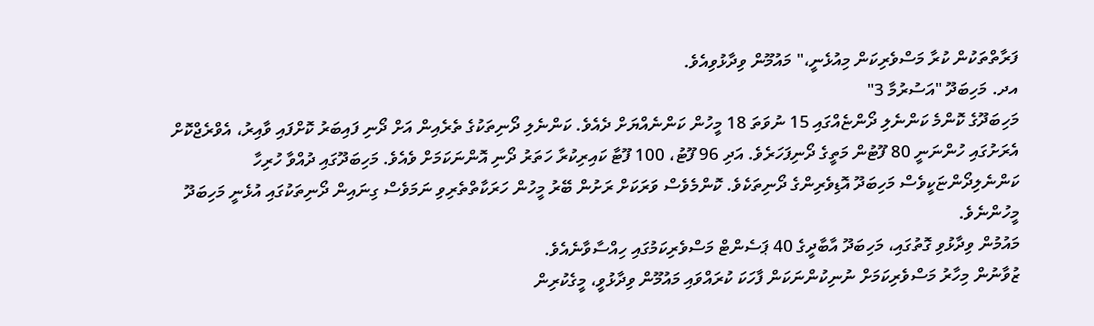ފަރާތްތަކުން ކުރާ މަސްވެރިކަން މިއުޅެނީ،" މައުމޫން ވިދާޅުވިއެވެ.
އދ. މަހިބަދޫ "އަސުރުމާ 3"
މަހިބަދޫގެ ކޮންމެ ކަންނެލި ދޯންޏެއްގައި 15 ނުވަތަ 18 މީހުން ކަންނެއްޔަށް ދެއެވެ. ކަންނެލި ދޯނިތަކުގެ ތެރެއިން އަށް ދޯނި ފައިބަރު ކޮށްފައި ވާއިރު، އެވްރެޖްކޮށް އެރަށުގައި ހުންނަނީ 80 ފޫޓުން މަތީގެ ދޯނިފަހަރެވެ. އަދި 96 ފޫޓު، 100 ފޫޓާ ކައިރިކުރާ ހަތަރު ދޯނި އޮންނަކަމަށް ވެއެވެ. މަހިބަދޫގައި ދުއްވާ ހުރިހާ ކަންނެލިދޯންޏަކީވެސް މަހިބަދޫ އޮޑިވެރިންގެ ދޯނިތަކެވެ. ކޮންމެވެސް ވަރަކަށް ރަށުން ބޭރު މީހުން ހަރަކާތްތެރިވި ނަމަވެސް ގިނައިން ދޯނިތަކުގައި އުޅެނީ މަހިބަދޫ މީހުންނެވެ.
މައުމުން ވިދާޅުވި ގޮތުގައި، މަހިބަދޫ އާބާދީގެ 40 ޕަސެންޓް މަސްވެރިކަމުގައި ހިއްސާވާނެއެވެ.
ޒުވާނުން މިހާރު މަސްވެރިކަމަށް ނުނިކުންނަކަން ފާހަކަ ކުރައްވައި މައުމޫން ވިދާޅުވީ، މީގެކުރިން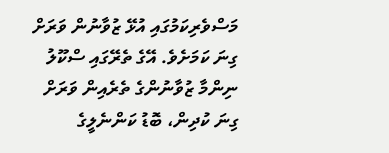މަސްވެރިކަމުގައި އުޅޭ ޒުވާނުން ވަރަށް ގިނަ ކަމަށެވެ. އޭގެ ތެރޭގައި ސްކޫލު ނިންމާ ޒުވާނުންގެ ތެރެއިން ވަރަށް ގިނަ ކުދިން، ބޮޑު ކަންނެލީގެ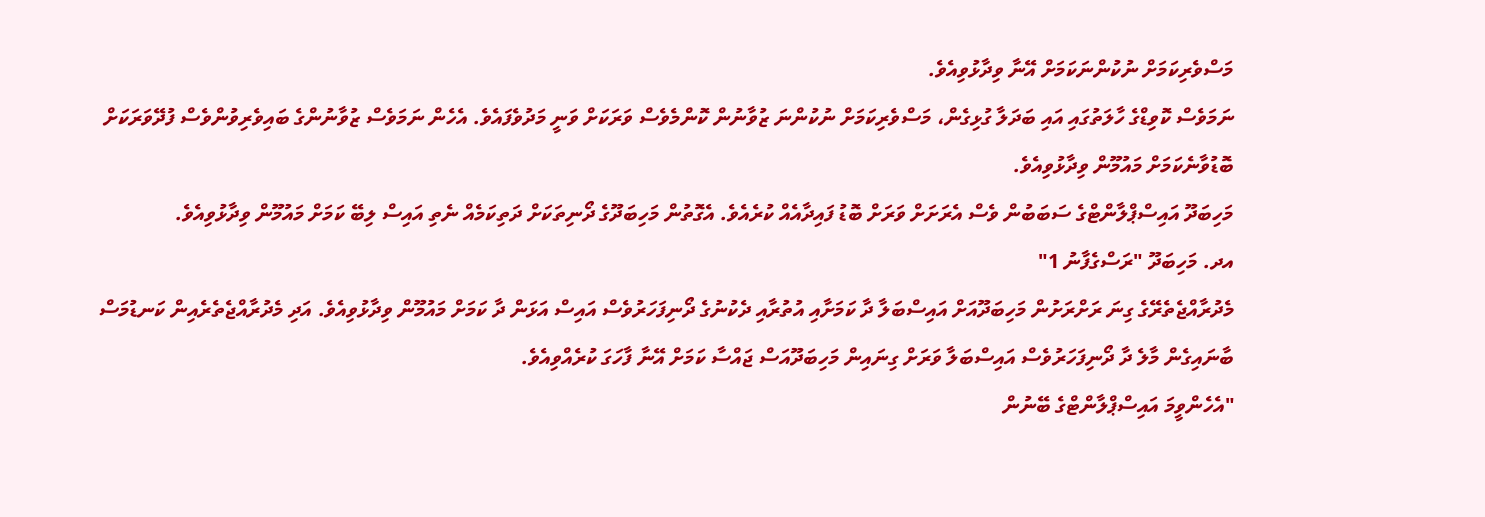މަސްވެރިކަމަށް ނުކުންނަކަމަށް އޭނާ ވިދާޅުވިއެވެ.
ނަމަވެސް ކޮވިޑްގެ ހާލަތުގައި އައި ބަދަލާ ގުޅިގެން، މަސްވެރިކަމަށް ނުކުންނަ ޒުވާނުން ކޮންމެވެސް ވަރަކަށް ވަނީ މަދުވެފައެވެ. އެހެން ނަމަވެސް ޒުވާނުންގެ ބައިވެރިވުންވެސް ފުދޭވަރަކަށް ބޮޑުވާނެކަމަށް މައުމޫން ވިދާޅުވިއެވެ.
މަހިބަދޫ އައިސްޕްލާންޓްގެ ސަބަބުން ވެސް އެރަށަށް ވަރަށް ބޮޑު ފައިދާއެއް ކުރެއެވެ. އެގޮތުން މަހިބަދޫގެ ދޯނިތަކަށް ދަތިކަމެއް ނެތި އައިސް ލިބޭ ކަމަށް މައުމޫން ވިދާޅުވިއެވެ.
އދ. މަހިބަދޫ "ރަސްގެފާނު 1"
މެދުރާއްޖެތެރޭގެ ގިނަ ރަށްރަށުން މަހިބަދޫއަށް އައިސްބަލާ ދާ ކަމަށާއި އުތުރާއި ދެކުނުގެ ދޯނިފަހަރުވެސް އައިސް އަޅަން ދާ ކަމަށް މައުމޫން ވިދާޅުވިއެވެ. އަދި މެދުރާއްޖެތެރެއިން ކަނޑުމަސް ބާނައިގެން މާލެ ދާ ދޯނިފަހަރުވެސް އައިސްބަލާ ވަރަށް ގިނައިން މަހިބަދޫއަސް ޖައްސާ ކަމަށް އޭނާ ފާހަގަ ކުރެއްވިއެވެ.
"އެހެންވީމަ އައިސްޕްލާންޓްގެ ބޭނުން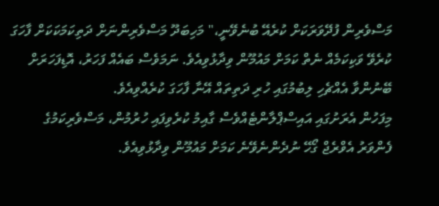މަސްވެރިން ފުދޭވަރަކަށް ކުރެއޭ ބުނެވޭނީ،" މަހިބަދޫ މަސްވެރިންނަށް ދަތިކަމަކަކަށް ފާހަގަ ކުރެވޭ ވަކިކަމެއް ނެތް ކަމަށް މައުމޫން ވިދާޅުވިއެވެ. ނަމަވެސް ބައެއް ފަހަރު، އޮޑިފަހަރަށް ބޭނުންވާ އެއްޗެހި ލިބުމުގައި ހުރި ދަތިތައް އޭނާ ފާހަގަ ކުރެއްވިއެވެ.
މިފަހުން އެރަށުގައި އައިސްޕްލާންޓެއްވެސް ގާއިމު ކުރެވިފައި ހުރުމުން، މަސްވެރިކަމުގެ ފެންވަރު އެވްރެޖް ގޯހޭ ނުދެންނެވޭނެ ކަމަށް މައުމޫން ވިދާޅުވިއެވެ.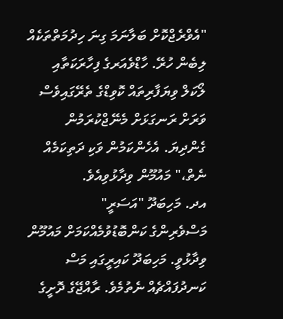"އެވްރެޖްކޮށް ބަލާނަމަ ގިނަ ހިދުމަތްތަކެއް ލިބެން ހުރޭ. ހާޑްވެއަރގެ ފިހާރަކަތާއި ލޯކަލް ވިޔަފާރިތައް ކޮވިޑްގެ ތެރޭގައިވެސް ވަރަށް ރަނގަޅަށް މެނޭޖްކުރަމުން ގެންދިޔަ. އެހެންކަމުން ވަކި ދަތިކަމެއް ނެތް،" މައުމޫން ވިދާޅުވިއެވެ.
އދ. މަހިބަދޫ "އަސަރީ"
މަސްވެރިންގެ ކަންބޮޑުވުމެއްކަމަށް މައުމޫން ވިދާޅުވީ. މަހިބަދޫ ކައިރީގައި މަސް ކަނދުފައްޗެއް ނެތުމެވެ. ރާއްޖޭގެ ދޮށީގެ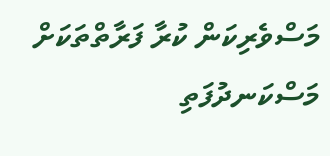މަސްވެރިކަން ކުރާ ފަރާތްތަކަށް މަސްކަނދުފަތި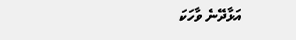އަޅާދޭނެ ވާހަކަ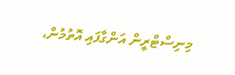މިނިސްޓްރީން އަންގާފައި އޮތުމުން،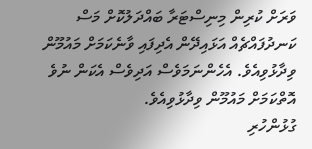ވަރަށް ކުރިން މިނިސްޓަރާ ބައްދަލުކޮށް މަސް ކަނދުފައްޗެއް އަޅައިދޭން އެދިފައި ވާނެކަމަށް މައުމޫން ވިދާޅުވިއެވެ. އެހެންނަމަވެސް އަދިވެސް އެކަން ނުވެ އޮތްކަމަށް މައުމޫން ވިދާޅުވިއެވެ.
ގުޅުންހުރި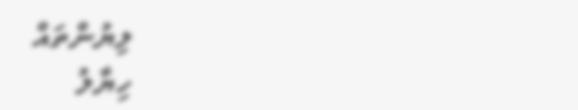ލިޔުންތައް
ހިޔާލު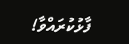ފާޅުކުރައްވާ!